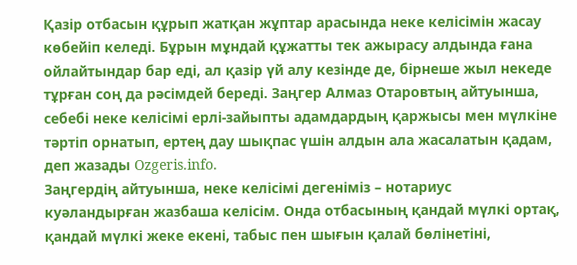Қазір отбасын құрып жатқан жұптар арасында неке келісімін жасау көбейіп келеді. Бұрын мұндай құжатты тек ажырасу алдында ғана ойлайтындар бар еді, ал қазір үй алу кезінде де, бірнеше жыл некеде тұрған соң да рәсімдей береді. Заңгер Алмаз Отаровтың айтуынша, себебі неке келісімі ерлі-зайыпты адамдардың қаржысы мен мүлкіне тәртіп орнатып, ертең дау шықпас үшін алдын ала жасалатын қадам, деп жазады Ozgeris.info.
Заңгердің айтуынша, неке келісімі дегеніміз – нотариус куәландырған жазбаша келісім. Онда отбасының қандай мүлкі ортақ, қандай мүлкі жеке екені, табыс пен шығын қалай бөлінетіні,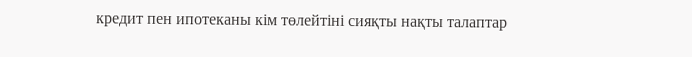кредит пен ипотеканы кім төлейтіні сияқты нақты талаптар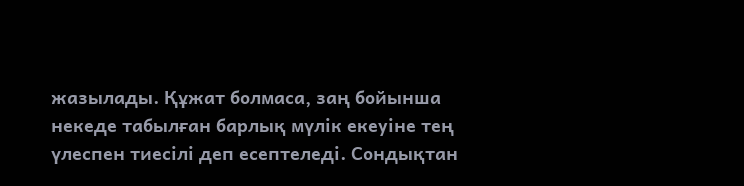жазылады. Құжат болмаса, заң бойынша некеде табылған барлық мүлік екеуіне тең үлеспен тиесілі деп есептеледі. Сондықтан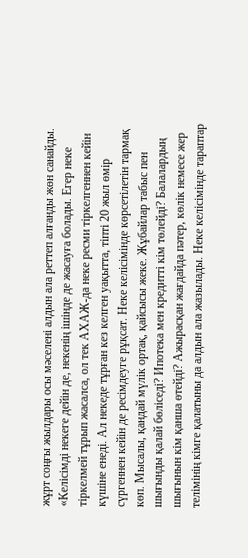жұрт соңғы жылдары осы мәселені алдын ала реттеп алғанды жөн санайды.
«Келісімді некеге дейін де, некенің ішінде де жасауға болады. Егер неке тіркелмей тұрып жасалса, ол тек АХАЖ-да неке ресми тіркелгеннен кейін күшіне енеді. Ал некеде тұрған кез келген уақытта, тіпті 20 жыл өмір сүргеннен кейін де ресімдеуге рұқсат. Неке келісімінде көрсетілетін тармақ көп. Мысалы, қандай мүлік ортақ, қайсысы жеке. Жұбайлар табыс пен шығынды қалай бөліседі? Ипотека мен кредитті кім төлейді? Балалардың шығынын кім қанша өтейді? Ажырасқан жағдайда пәтер, көлік немесе жер телімінің кімге қалатыны да алдын ала жазылады. Неке келісімінде тараптар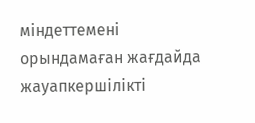міндеттемені орындамаған жағдайда жауапкершілікті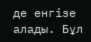де енгізе алады. Бұл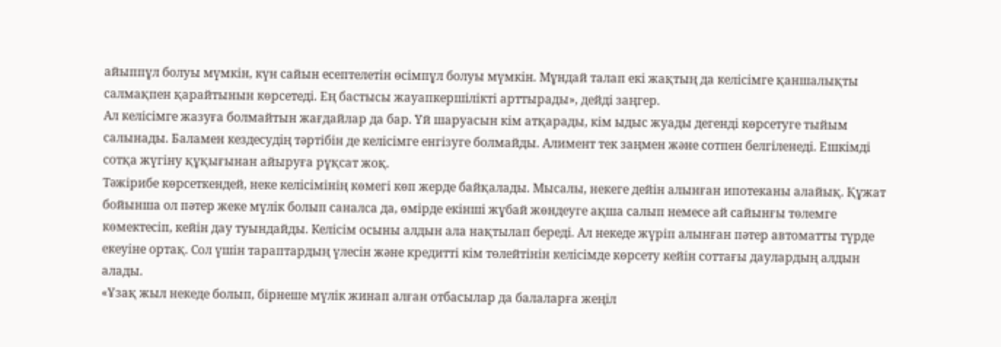айыппұл болуы мүмкін, күн сайын есептелетін өсімпұл болуы мүмкін. Мұндай талап екі жақтың да келісімге қаншалықты салмақпен қарайтынын көрсетеді. Ең бастысы жауапкершілікті арттырады», дейді заңгер.
Ал келісімге жазуға болмайтын жағдайлар да бар. Үй шаруасын кім атқарады, кім ыдыс жуады дегенді көрсетуге тыйым салынады. Баламен кездесудің тәртібін де келісімге енгізуге болмайды. Алимент тек заңмен және сотпен белгіленеді. Ешкімді сотқа жүгіну құқығынан айыруға рұқсат жоқ.
Тәжірибе көрсеткендей, неке келісімінің көмегі көп жерде байқалады. Мысалы, некеге дейін алынған ипотеканы алайық. Құжат бойынша ол пәтер жеке мүлік болып саналса да, өмірде екінші жұбай жөндеуге ақша салып немесе ай сайынғы төлемге көмектесіп, кейін дау туындайды. Келісім осыны алдын ала нақтылап береді. Ал некеде жүріп алынған пәтер автоматты түрде екеуіне ортақ. Сол үшін тараптардың үлесін және кредитті кім төлейтінін келісімде көрсету кейін соттағы даулардың алдын алады.
«Ұзақ жыл некеде болып, бірнеше мүлік жинап алған отбасылар да балаларға жеңіл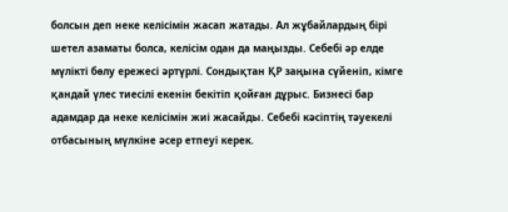болсын деп неке келісімін жасап жатады. Ал жұбайлардың бірі шетел азаматы болса, келісім одан да маңызды. Себебі әр елде мүлікті бөлу ережесі әртүрлі. Сондықтан ҚР заңына сүйеніп, кімге қандай үлес тиесілі екенін бекітіп қойған дұрыс. Бизнесі бар адамдар да неке келісімін жиі жасайды. Себебі кәсіптің тәуекелі отбасының мүлкіне әсер етпеуі керек.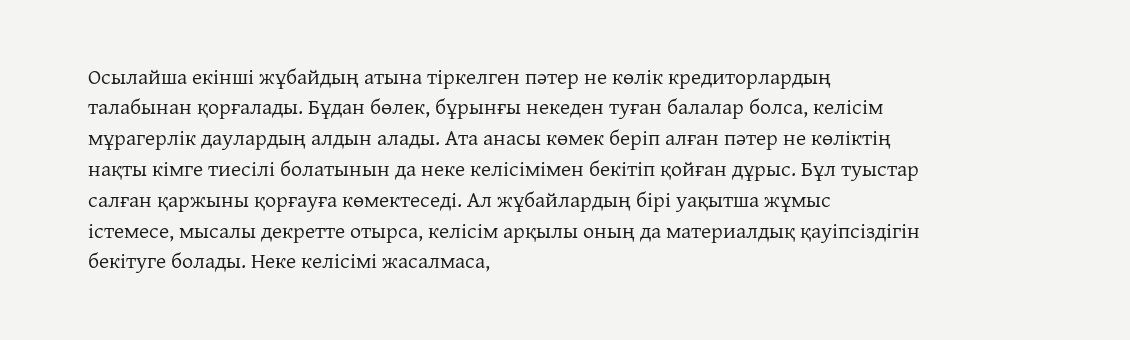Осылайша екінші жұбайдың атына тіркелген пәтер не көлік кредиторлардың талабынан қорғалады. Бұдан бөлек, бұрынғы некеден туған балалар болса, келісім мұрагерлік даулардың алдын алады. Ата анасы көмек беріп алған пәтер не көліктің нақты кімге тиесілі болатынын да неке келісімімен бекітіп қойған дұрыс. Бұл туыстар салған қаржыны қорғауға көмектеседі. Ал жұбайлардың бірі уақытша жұмыс істемесе, мысалы декретте отырса, келісім арқылы оның да материалдық қауіпсіздігін бекітуге болады. Неке келісімі жасалмаса,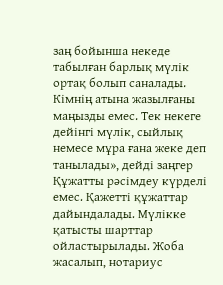заң бойынша некеде табылған барлық мүлік ортақ болып саналады. Кімнің атына жазылғаны маңызды емес. Тек некеге дейінгі мүлік, сыйлық немесе мұра ғана жеке деп танылады», дейді заңгер
Құжатты рәсімдеу күрделi емес. Қажетті құжаттар дайындалады. Мүлікке қатысты шарттар ойластырылады. Жоба жасалып, нотариус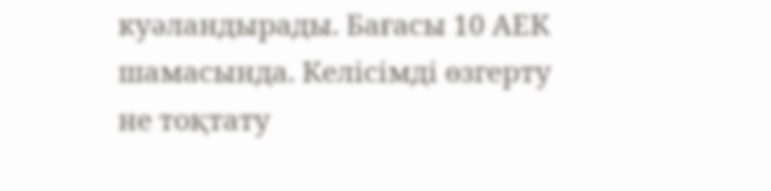куәландырады. Бағасы 10 АЕК шамасында. Келісімді өзгерту не тоқтату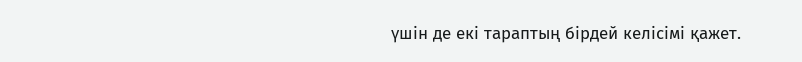үшін де екі тараптың бірдей келісімі қажет.